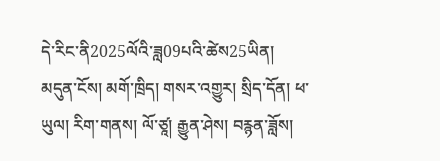དེ་རིང་ནི2025ལོའི་ཟླ09པའི་ཚེས25ཡིན།
མདུན་ངོས། མགོ་ཁྲིད། གསར་འགྱུར། སྲིད་དོན། ཕ་ཡུལ། རིག་གནས། ལོ་ཙཱ། རྒྱུན་ཤེས། བརྙན་ཟློས།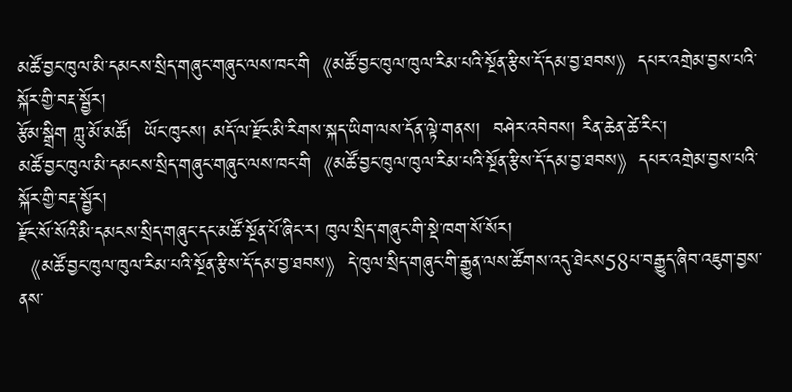མཚོ་བྱང་ཁུལ་མི་དམངས་སྲིད་གཞུང་གཞུང་ལས་ཁང་གི《མཚོ་བྱང་ཁུལ་ཁུལ་རིམ་པའི་སྔོན་རྩིས་དོ་དམ་བྱ་ཐབས》དཔར་འགྲེམ་བྱས་པའི་སྐོར་གྱི་བརྡ་སྦྱོར།
རྩོམ་སྒྲིག ཀླུ་མོ་མཚོ།  ཡོང་ཁུངས། མདོ་ལ་རྫོང་མི་རིགས་སྐད་ཡིག་ལས་དོན་ལྟེ་གནས།  བཤེར་འབེབས། རིན་ཆེན་ཚེ་རིང་།
མཚོ་བྱང་ཁུལ་མི་དམངས་སྲིད་གཞུང་གཞུང་ལས་ཁང་གི《མཚོ་བྱང་ཁུལ་ཁུལ་རིམ་པའི་སྔོན་རྩིས་དོ་དམ་བྱ་ཐབས》དཔར་འགྲེམ་བྱས་པའི་སྐོར་གྱི་བརྡ་སྦྱོར།
རྫོང་སོ་སོའི་མི་དམངས་སྲིད་གཞུང་དང་མཚོ་སྔོན་པོ་ཞིང་ར། ཁུལ་སྲིད་གཞུང་གི་སྡེ་ཁག་སོ་སོར།
《མཚོ་བྱང་ཁུལ་ཁུལ་རིམ་པའི་སྔོན་རྩིས་དོ་དམ་བྱ་ཐབས》དེ་ཁུལ་སྲིད་གཞུང་གི་རྒྱུན་ལས་ཚོགས་འདུ་ཐེངས58པ་བརྒྱུད་ཞིབ་འཇུག་བྱས་ནས་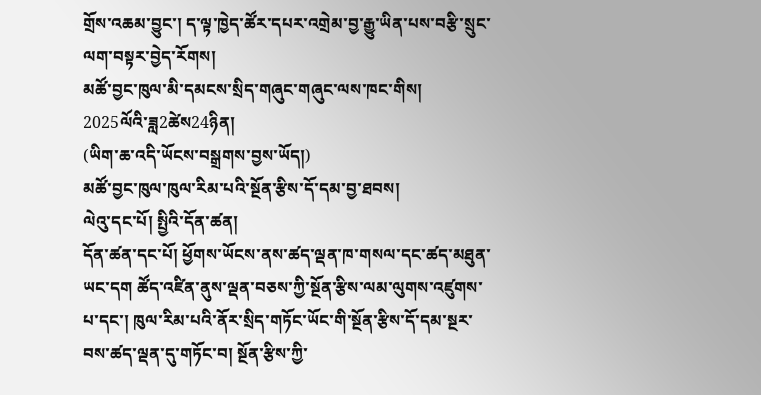གྲོས་འཆམ་བྱུང་། ད་ལྟ་ཁྱེད་ཚོར་དཔར་འགྲེམ་བྱ་རྒྱུ་ཡིན་པས་བརྩི་སྲུང་ལག་བསྟར་བྱེད་རོགས།
མཚོ་བྱང་ཁུལ་མི་དམངས་སྲིད་གཞུང་གཞུང་ལས་ཁང་གིས།
2025ལོའི་ཟླ2ཚེས24ཉིན།
(ཡིག་ཆ་འདི་ཡོངས་བསྒྲགས་བྱས་ཡོད།)
མཚོ་བྱང་ཁུལ་ཁུལ་རིམ་པའི་སྔོན་རྩིས་དོ་དམ་བྱ་ཐབས།
ལེའུ་དང་པོ། སྤྱིའི་དོན་ཚན།
དོན་ཚན་དང་པོ། ཕྱོགས་ཡོངས་ནས་ཚད་ལྡན་ཁ་གསལ་དང་ཚད་མཐུན་ཡང་དག ཚོད་འཛིན་ནུས་ལྡན་བཅས་ཀྱི་སྔོན་རྩིས་ལམ་ལུགས་འཛུགས་པ་དང་། ཁུལ་རིམ་པའི་ནོར་སྲིད་གཏོང་ཡོང་གི་སྔོན་རྩིས་དོ་དམ་སྔར་བས་ཚད་ལྡན་དུ་གཏོང་བ། སྔོན་རྩིས་ཀྱི་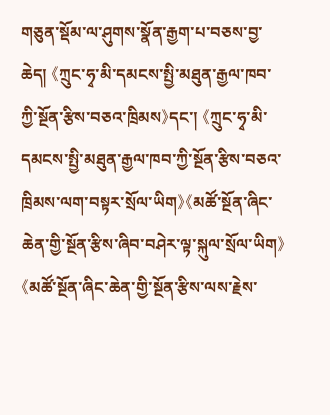གཅུན་སྡོམ་ལ་ཤུགས་སྣོན་རྒྱག་པ་བཅས་བྱ་ཆེད། 《ཀྲུང་ཧྭ་མི་དམངས་སྤྱི་མཐུན་རྒྱལ་ཁབ་ཀྱི་སྔོན་རྩིས་བཅའ་ཁྲིམས》དང་། 《ཀྲུང་ཧྭ་མི་དམངས་སྤྱི་མཐུན་རྒྱལ་ཁབ་ཀྱི་སྔོན་རྩིས་བཅའ་ཁྲིམས་ལག་བསྟར་སྲོལ་ཡིག》《མཚོ་སྔོན་ཞིང་ཆེན་གྱི་སྔོན་རྩིས་ཞིབ་བཤེར་ལྟ་སྐུལ་སྲོལ་ཡིག》《མཚོ་སྔོན་ཞིང་ཆེན་གྱི་སྔོན་རྩིས་ལས་རྗེས་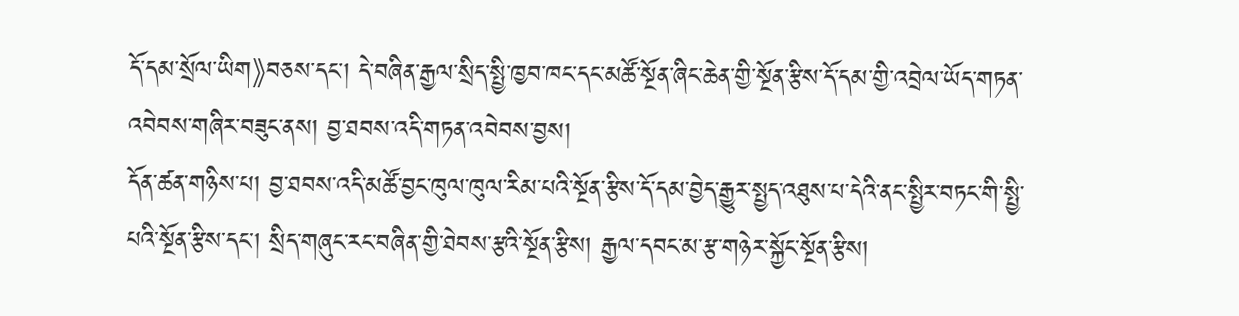དོ་དམ་སྲོལ་ཡིག》བཅས་དང་། དེ་བཞིན་རྒྱལ་སྲིད་སྤྱི་ཁྱབ་ཁང་དང་མཚོ་སྔོན་ཞིང་ཆེན་གྱི་སྔོན་རྩིས་དོ་དམ་གྱི་འབྲེལ་ཡོད་གཏན་འབེབས་གཞིར་བཟུང་ནས། བྱ་ཐབས་འདི་གཏན་འབེབས་བྱས།
དོན་ཚན་གཉིས་པ། བྱ་ཐབས་འདི་མཚོ་བྱང་ཁུལ་ཁུལ་རིམ་པའི་སྔོན་རྩིས་དོ་དམ་བྱེད་རྒྱུར་སྤྱད་འཐུས་པ་དེའི་ནང་སྤྱིར་བཏང་གི་སྤྱི་པའི་སྔོན་རྩིས་དང་། སྲིད་གཞུང་རང་བཞིན་གྱི་ཐེབས་རྩའི་སྔོན་རྩིས། རྒྱལ་དབང་མ་རྩ་གཉེར་སྐྱོང་སྔོན་རྩིས།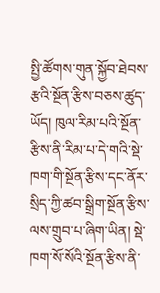སྤྱི་ཚོགས་གུན་སྐྱོབ་ཐེབས་རྩའི་སྔོན་རྩིས་བཅས་ཚུད་ཡོད། ཁུལ་རིམ་པའི་སྔོན་རྩིས་ནི་རིམ་པ་དེ་གའི་སྡེ་ཁག་གི་སྔོན་རྩིས་དང་ནོར་སྲིད་ཀྱི་ཚབ་སྒྲིག་སྔོན་རྩིས་ལས་གྲུབ་པ་ཞིག་ཡིན། སྡེ་ཁག་སོ་སོའི་སྔོན་རྩིས་ནི་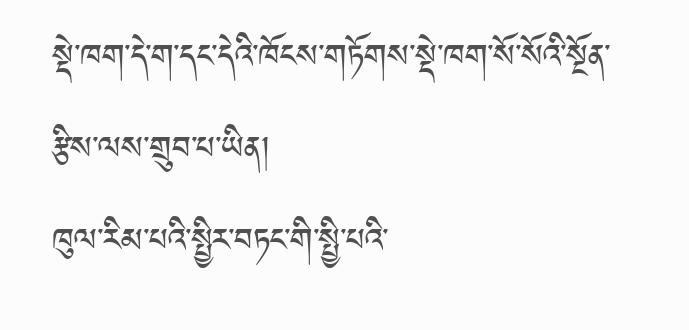སྡེ་ཁག་དེ་ག་དང་དེའི་ཁོངས་གཏོགས་སྡེ་ཁག་སོ་སོའི་སྔོན་རྩིས་ལས་གྲུབ་པ་ཡིན།
ཁུལ་རིམ་པའི་སྤྱིར་བཏང་གི་སྤྱི་པའི་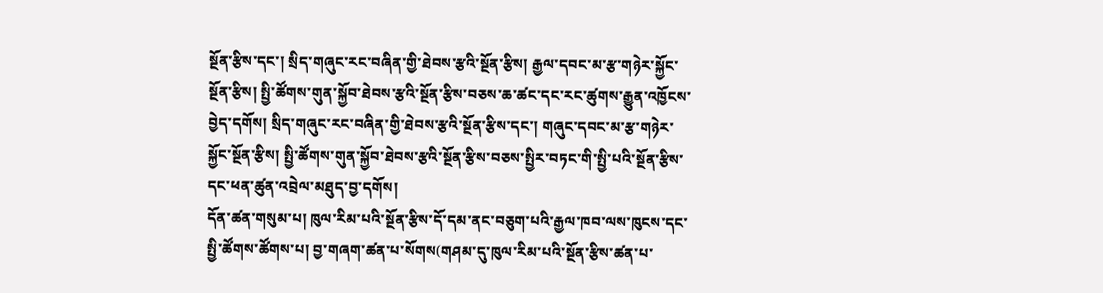སྔོན་རྩིས་དང་། སྲིད་གཞུང་རང་བཞིན་གྱི་ཐེབས་རྩའི་སྔོན་རྩིས། རྒྱལ་དབང་མ་རྩ་གཉེར་སྐྱོང་སྔོན་རྩིས། སྤྱི་ཚོགས་གུན་སྐྱོབ་ཐེབས་རྩའི་སྔོན་རྩིས་བཅས་ཆ་ཚང་དང་རང་ཚུགས་རྒྱུན་འཁྱོངས་བྱེད་དགོས། སྲིད་གཞུང་རང་བཞིན་གྱི་ཐེབས་རྩའི་སྔོན་རྩིས་དང་། གཞུང་དབང་མ་རྩ་གཉེར་སྐྱོང་སྔོན་རྩིས། སྤྱི་ཚོགས་གུན་སྐྱོབ་ཐེབས་རྩའི་སྔོན་རྩིས་བཅས་སྤྱིར་བཏང་གི་སྤྱི་པའི་སྔོན་རྩིས་དང་ཕན་ཚུན་འབྲེལ་མཐུད་བྱ་དགོས།
དོན་ཚན་གསུམ་པ། ཁུལ་རིམ་པའི་སྔོན་རྩིས་དོ་དམ་ནང་བཅུག་པའི་རྒྱལ་ཁབ་ལས་ཁུངས་དང་སྤྱི་ཚོགས་ཚོགས་པ། བྱ་གཞག་ཚན་པ་སོགས(གཤམ་དུ་ཁུལ་རིམ་པའི་སྔོན་རྩིས་ཚན་པ་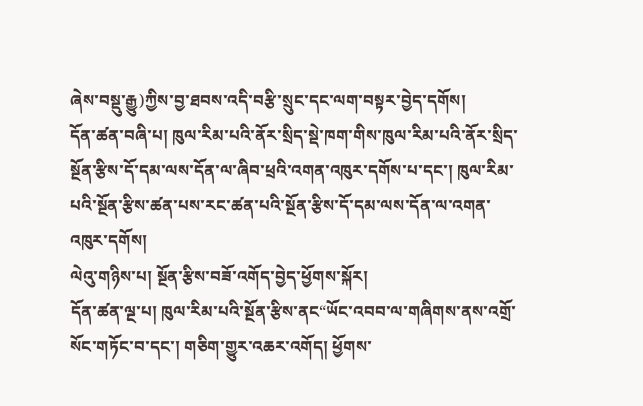ཞེས་བསྡུ་རྒྱུ)ཀྱིས་བྱ་ཐབས་འདི་བརྩི་སྲུང་དང་ལག་བསྟར་བྱེད་དགོས།
དོན་ཚན་བཞི་པ། ཁུལ་རིམ་པའི་ནོར་སྲིད་སྡེ་ཁག་གིས་ཁུལ་རིམ་པའི་ནོར་སྲིད་སྔོན་རྩིས་དོ་དམ་ལས་དོན་ལ་ཞིབ་ཕྲའི་འགན་འཁུར་དགོས་པ་དང་། ཁུལ་རིམ་པའི་སྔོན་རྩིས་ཚན་པས་རང་ཚན་པའི་སྔོན་རྩིས་དོ་དམ་ལས་དོན་ལ་འགན་འཁུར་དགོས།
ལེའུ་གཉིས་པ། སྔོན་རྩིས་བཟོ་འགོད་བྱེད་ཕྱོགས་སྐོར།
དོན་ཚན་ལྔ་པ། ཁུལ་རིམ་པའི་སྔོན་རྩིས་ནང“ཡོང་འབབ་ལ་གཞིགས་ནས་འགྲོ་སོང་གཏོང་བ་དང་། གཅིག་གྱུར་འཆར་འགོད། ཕྱོགས་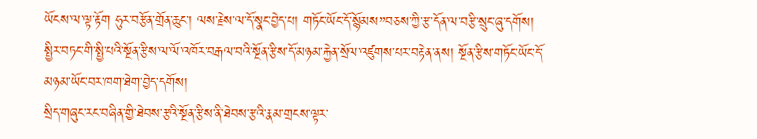ཡོངས་ལ་ལྟ་རྟོག ཧུར་བརྩོན་གྲོན་ཆུང་། ལས་རྗེས་ལ་དོ་སྣང་བྱེད་པ། གཏོང་ཡོང་དོ་སྙོམས”བཅས་ཀྱི་རྩ་དོན་ལ་བརྩི་སྲུང་ཞུ་དགོས།
སྤྱིར་བཏང་གི་སྤྱི་པའི་སྔོན་རྩིས་ལ་ལོ་འཁོར་བརྒལ་བའི་སྔོན་རྩིས་དོ་མཉམ་རྐྱེན་སྲོལ་འཛུགས་པར་བརྟེན་ནས། སྔོན་རྩིས་གཏོང་ཡོང་དོ་མཉམ་ཡོང་བར་ཁག་ཐེག་བྱེད་དགོས།
སྲིད་གཞུང་རང་བཞིན་གྱི་ཐེབས་རྩའི་སྔོན་རྩིས་ནི་ཐེབས་རྩའི་རྣམ་གྲངས་ལྟར་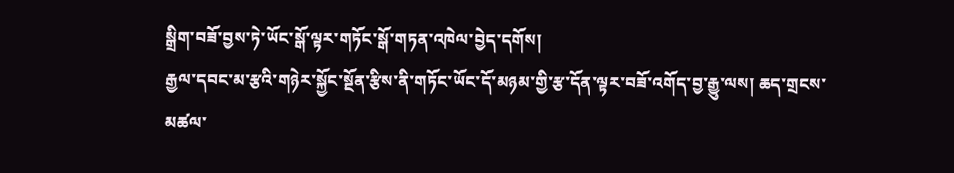སྒྲིག་བཟོ་བྱས་ཏེ་ཡོང་སྒོ་ལྟར་གཏོང་སྒོ་གཏན་འཁེལ་བྱེད་དགོས།
རྒྱལ་དབང་མ་རྩའི་གཉེར་སྐྱོང་སྔོན་རྩིས་ནི་གཏོང་ཡོང་དོ་མཉམ་གྱི་རྩ་དོན་ལྟར་བཟོ་འགོད་བྱ་རྒྱུ་ལས། ཆད་གྲངས་མཚལ་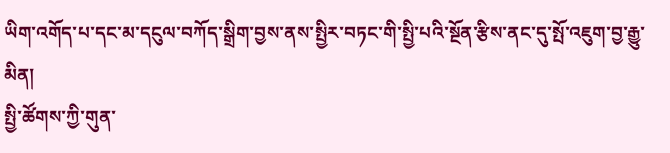ཡིག་འགོད་པ་དང་མ་དངུལ་བཀོད་སྒྲིག་བྱས་ནས་སྤྱིར་བཏང་གི་སྤྱི་པའི་སྔོན་རྩིས་ནང་དུ་སྤོ་འཇུག་བྱ་རྒྱུ་མིན།
སྤྱི་ཚོགས་ཀྱི་གུན་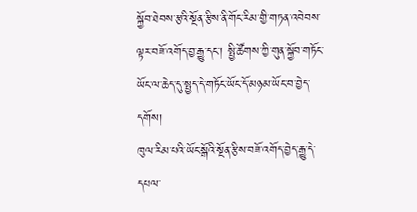སྐྱོབ་ཐེབས་རྩའི་སྔོན་རྩིས་ནི་གོང་རིམ་གྱི་གཏན་འབེབས་ལྟར་བཟོ་འགོད་བྱ་རྒྱུ་དང་། སྤྱི་ཚོགས་ཀྱི་གུན་སྐྱོབ་གཏོང་ཡོང་ལ་ཆེད་དུ་སྤྱད་དེ་གཏོང་ཡོང་དོ་མཉམ་ཡོང་བ་བྱེད་དགོས།
ཁུལ་རིམ་པའི་ཡོང་སྒོའི་སྔོན་རྩིས་བཟོ་འགོད་བྱེད་རྒྱུ་དེ་དཔལ་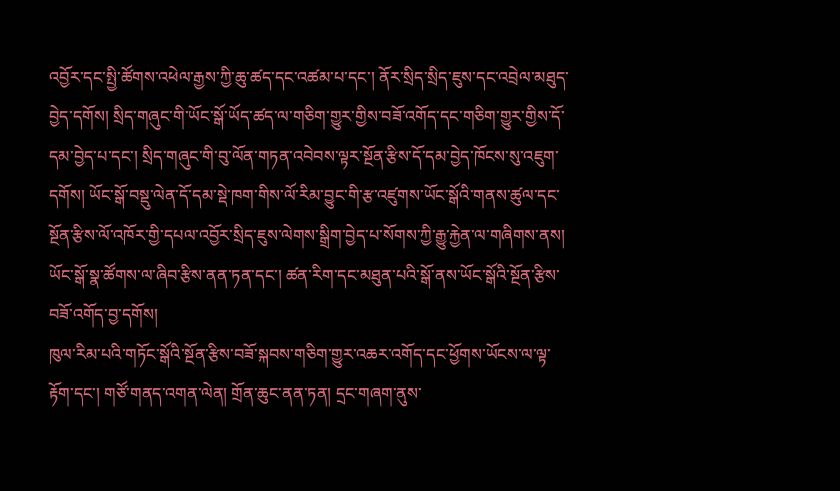འབྱོར་དང་སྤྱི་ཚོགས་འཕེལ་རྒྱས་ཀྱི་ཆུ་ཚད་དང་འཚམ་པ་དང་། ནོར་སྲིད་སྲིད་ཇུས་དང་འབྲེལ་མཐུད་བྱེད་དགོས། སྲིད་གཞུང་གི་ཡོང་སྒོ་ཡོད་ཚད་ལ་གཅིག་གྱུར་གྱིས་བཟོ་འགོད་དང་གཅིག་གྱུར་གྱིས་དོ་དམ་བྱེད་པ་དང་། སྲིད་གཞུང་གི་བུ་ལོན་གཏན་འབེབས་ལྟར་སྔོན་རྩིས་དོ་དམ་བྱེད་ཁོངས་སུ་འཇུག་དགོས། ཡོང་སྒོ་བསྡུ་ལེན་དོ་དམ་སྡེ་ཁག་གིས་ལོ་རིམ་བྱུང་གི་རྩ་འཛུགས་ཡོང་སྒོའི་གནས་ཚུལ་དང་སྔོན་རྩིས་ལོ་འཁོར་གྱི་དཔལ་འབྱོར་སྲིད་ཇུས་ལེགས་སྒྲིག་བྱེད་པ་སོགས་ཀྱི་རྒྱུ་རྐྱེན་ལ་གཞིགས་ནས། ཡོང་སྒོ་སྣ་ཚོགས་ལ་ཞིབ་རྩིས་ནན་ཏན་དང་། ཚན་རིག་དང་མཐུན་པའི་སྒོ་ནས་ཡོང་སྒོའི་སྔོན་རྩིས་བཟོ་འགོད་བྱ་དགོས།
ཁུལ་རིམ་པའི་གཏོང་སྒོའི་སྔོན་རྩིས་བཟོ་སྐབས་གཅིག་གྱུར་འཆར་འགོད་དང་ཕྱོགས་ཡོངས་ལ་ལྟ་རྟོག་དང་། གཙོ་གནད་འགན་ལེན། གྲོན་ཆུང་ནན་ཏན། དྲང་གཞག་ནུས་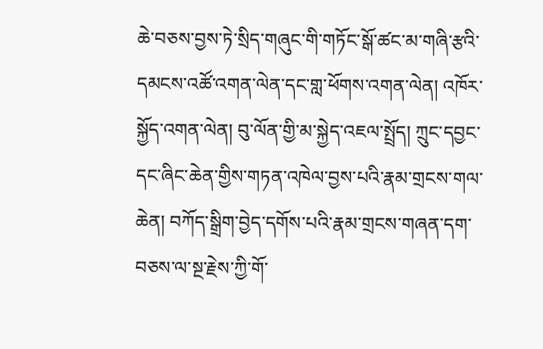ཆེ་བཅས་བྱས་ཏེ་སྲིད་གཞུང་གི་གཏོང་སྒོ་ཚང་མ་གཞི་རྩའི་དམངས་འཚོ་འགན་ལེན་དང་གླ་ཕོགས་འགན་ལེན། འཁོར་སྐྱོད་འགན་ལེན། བུ་ལོན་གྱི་མ་སྐྱེད་འཇལ་སྤྲོད། ཀྲུང་དབྱང་དང་ཞིང་ཆེན་གྱིས་གཏན་འཁེལ་བྱས་པའི་རྣམ་གྲངས་གལ་ཆེན། བཀོད་སྒྲིག་བྱེད་དགོས་པའི་རྣམ་གྲངས་གཞན་དག་བཅས་ལ་སྔ་རྗེས་ཀྱི་གོ་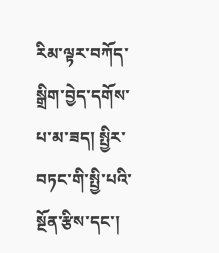རིམ་ལྟར་བཀོད་སྒྲིག་བྱེད་དགོས་པ་མ་ཟད། སྤྱིར་བཏང་གི་སྤྱི་པའི་སྔོན་རྩིས་དང་།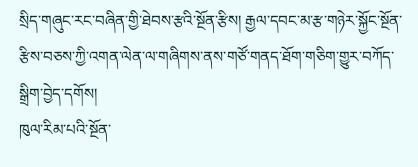སྲིད་གཞུང་རང་བཞིན་གྱི་ཐེབས་རྩའི་སྔོན་རྩིས། རྒྱལ་དབང་མ་རྩ་གཉེར་སྐྱོང་སྔོན་རྩིས་བཅས་ཀྱི་འགན་ལེན་ལ་གཞིགས་ནས་གཙོ་གནད་ཐོག་གཅིག་གྱུར་བཀོད་སྒྲིག་བྱེད་དགོས།
ཁུལ་རིམ་པའི་སྔོན་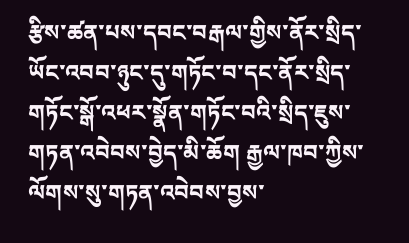རྩིས་ཚན་པས་དབང་བརྒལ་གྱིས་ནོར་སྲིད་ཡོང་འབབ་ཉུང་དུ་གཏོང་བ་དང་ནོར་སྲིད་གཏོང་སྒོ་འཕར་སྣོན་གཏོང་བའི་སྲིད་ཇུས་གཏན་འབེབས་བྱེད་མི་ཆོག རྒྱལ་ཁབ་ཀྱིས་ལོགས་སུ་གཏན་འབེབས་བྱས་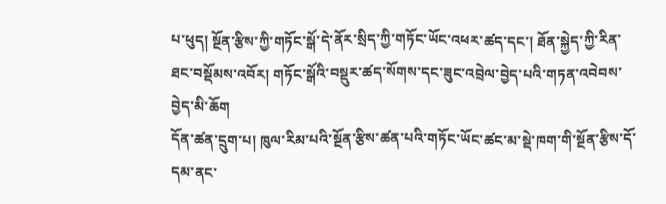པ་ཕུད། སྔོན་རྩིས་ཀྱི་གཏོང་སྒོ་དེ་ནོར་སྲིད་ཀྱི་གཏོང་ཡོང་འཕར་ཚད་དང་། ཐོན་སྐྱེད་ཀྱི་རིན་ཐང་བསྡོམས་འབོར། གཏོང་སྒོའི་བསྡུར་ཚད་སོགས་དང་ཟུང་འབྲེལ་བྱེད་པའི་གཏན་འབེབས་བྱེད་མི་ཆོག
དོན་ཚན་དྲུག་པ། ཁུལ་རིམ་པའི་སྔོན་རྩིས་ཚན་པའི་གཏོང་ཡོང་ཚང་མ་སྡེ་ཁག་གི་སྔོན་རྩིས་དོ་དམ་ནང་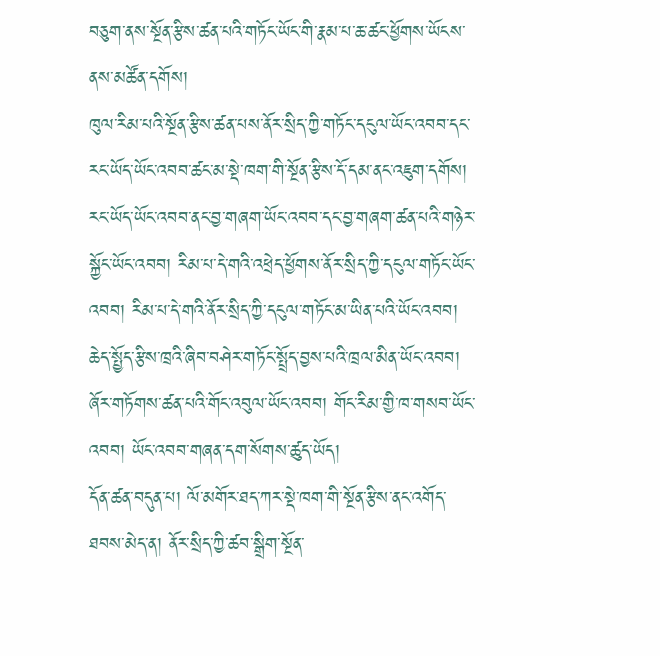བཅུག་ནས་སྔོན་རྩིས་ཚན་པའི་གཏོང་ཡོང་གི་རྣམ་པ་ཆ་ཚང་ཕྱོགས་ཡོངས་ནས་མཚོན་དགོས།
ཁུལ་རིམ་པའི་སྔོན་རྩིས་ཚན་པས་ནོར་སྲིད་ཀྱི་གཏོང་དངུལ་ཡོང་འབབ་དང་རང་ཡོད་ཡོང་འབབ་ཚང་མ་སྡེ་ཁག་གི་སྔོན་རྩིས་དོ་དམ་ནང་འཇུག་དགོས། རང་ཡོད་ཡོང་འབབ་ནང་བྱ་གཞག་ཡོང་འབབ་དང་བྱ་གཞག་ཚན་པའི་གཉེར་སྐྱོང་ཡོང་འབབ། རིམ་པ་དེ་གའི་འཕྲེད་ཕྱོགས་ནོར་སྲིད་ཀྱི་དངུལ་གཏོང་ཡོང་འབབ། རིམ་པ་དེ་གའི་ནོར་སྲིད་ཀྱི་དངུལ་གཏོང་མ་ཡིན་པའི་ཡོང་འབབ། ཆེད་སྤྱོད་རྩིས་ཁྲའི་ཞིབ་བཤེར་གཏོང་སྤྲོད་བྱས་པའི་ཁྲལ་མིན་ཡོང་འབབ། ཞོར་གཏོགས་ཚན་པའི་གོང་འབུལ་ཡོང་འབབ། གོང་རིམ་གྱི་ཁ་གསབ་ཡོང་འབབ། ཡོང་འབབ་གཞན་དག་སོགས་ཚུད་ཡོད།
དོན་ཚན་བདུན་པ། ལོ་མགོར་ཐད་ཀར་སྡེ་ཁག་གི་སྔོན་རྩིས་ནང་འགོད་ཐབས་མེད་ན། ནོར་སྲིད་ཀྱི་ཚབ་སྒྲིག་སྔོན་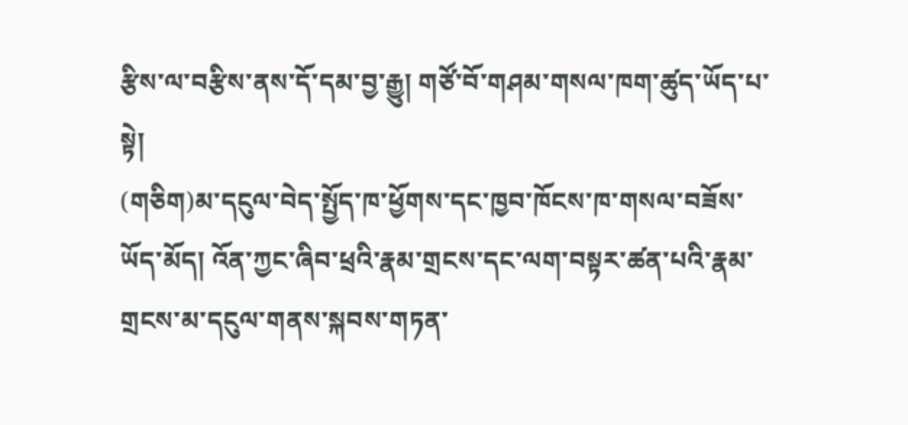རྩིས་ལ་བརྩིས་ནས་དོ་དམ་བྱ་རྒྱུ། གཙོ་བོ་གཤམ་གསལ་ཁག་ཚུད་ཡོད་པ་སྟེ།
(གཅིག)མ་དངུལ་བེད་སྤྱོད་ཁ་ཕྱོགས་དང་ཁྱབ་ཁོངས་ཁ་གསལ་བཟོས་ཡོད་མོད། འོན་ཀྱང་ཞིབ་ཕྲའི་རྣམ་གྲངས་དང་ལག་བསྟར་ཚན་པའི་རྣམ་གྲངས་མ་དངུལ་གནས་སྐབས་གཏན་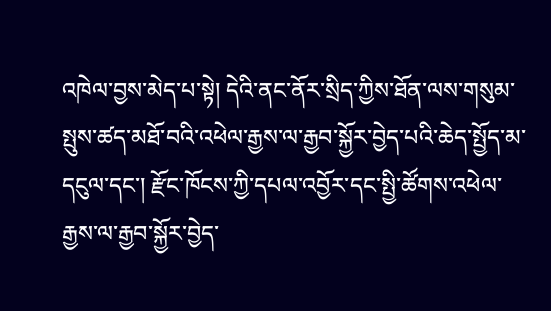འཁེལ་བྱས་མེད་པ་སྟེ། དེའི་ནང་ནོར་སྲིད་ཀྱིས་ཐོན་ལས་གསུམ་སྤུས་ཚད་མཐོ་བའི་འཕེལ་རྒྱས་ལ་རྒྱབ་སྐྱོར་བྱེད་པའི་ཆེད་སྤྱོད་མ་དངུལ་དང་། རྫོང་ཁོངས་ཀྱི་དཔལ་འབྱོར་དང་སྤྱི་ཚོགས་འཕེལ་རྒྱས་ལ་རྒྱབ་སྐྱོར་བྱེད་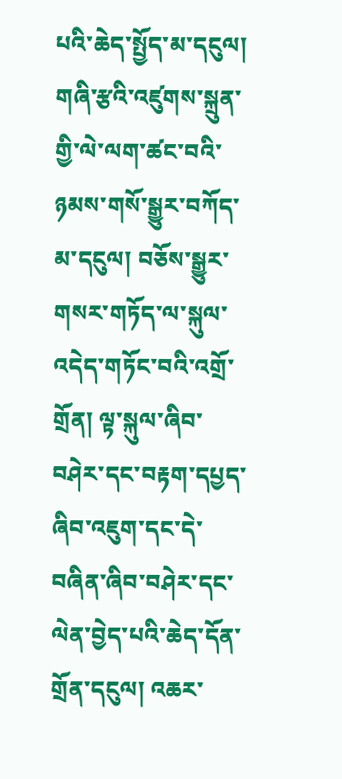པའི་ཆེད་སྤྱོད་མ་དངུལ། གཞི་རྩའི་འཛུགས་སྐྲུན་གྱི་ལེ་ལག་ཚང་བའི་ཉམས་གསོ་སྒྱུར་བཀོད་མ་དངུལ། བཅོས་སྒྱུར་གསར་གཏོད་ལ་སྐུལ་འདེད་གཏོང་བའི་འགྲོ་གྲོན། ལྟ་སྐུལ་ཞིབ་བཤེར་དང་བརྟག་དཔྱད་ཞིབ་འཇུག་དང་དེ་བཞིན་ཞིབ་བཤེར་དང་ལེན་བྱེད་པའི་ཆེད་དོན་གྲོན་དངུལ། འཆར་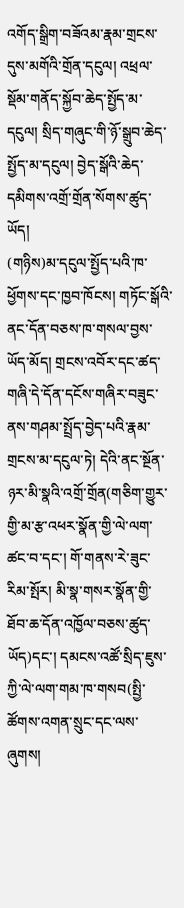འགོད་སྒྲིག་བཟོའམ་རྣམ་གྲངས་དུས་མགོའི་གྲོན་དངུལ། འཕྲལ་སྡོམ་གནོད་སྐྱོབ་ཆེད་སྤྱོད་མ་དངུལ། སྲིད་གཞུང་གི་ཉོ་སྒྲུབ་ཆེད་སྤྱོད་མ་དངུལ། བྱེད་སྒོའི་ཆེད་དམིགས་འགྲོ་གྲོན་སོགས་ཚུད་ཡོད།
(གཉིས)མ་དངུལ་སྤྱོད་པའི་ཁ་ཕྱོགས་དང་ཁྱབ་ཁོངས། གཏོང་སྒོའི་ནང་དོན་བཅས་ཁ་གསལ་བྱས་ཡོད་མོད། གྲངས་འབོར་དང་ཚད་གཞི་དེ་དོན་དངོས་གཞིར་བཟུང་ནས་གཤམ་སྤྲོད་བྱེད་པའི་རྣམ་གྲངས་མ་དངུལ་ཏེ། དེའི་ནང་སྔོན་ཉར་མི་སྣའི་འགྲོ་གྲོན(གཅིག་གྱུར་གྱི་མ་རྩ་འཕར་སྣོན་གྱི་ལེ་ལག་ཚང་བ་དང་། གོ་གནས་རེ་ཟུང་རིམ་སྤོར། མི་སྣ་གསར་སྣོན་གྱི་ཐོབ་ཆ་དོན་འཁྱོལ་བཅས་ཚུད་ཡོད)དང་། དམངས་འཚོ་སྲིད་ཇུས་ཀྱི་ལེ་ལག་གམ་ཁ་གསབ(སྤྱི་ཚོགས་འགན་སྲུང་དང་ལས་ཞུགས།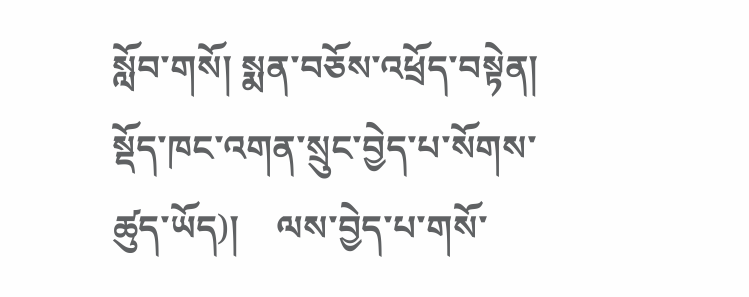སློབ་གསོ། སྨན་བཅོས་འཕྲོད་བསྟེན། སྡོད་ཁང་འགན་སྲུང་བྱེད་པ་སོགས་ཚུད་ཡོད)།    ལས་བྱེད་པ་གསོ་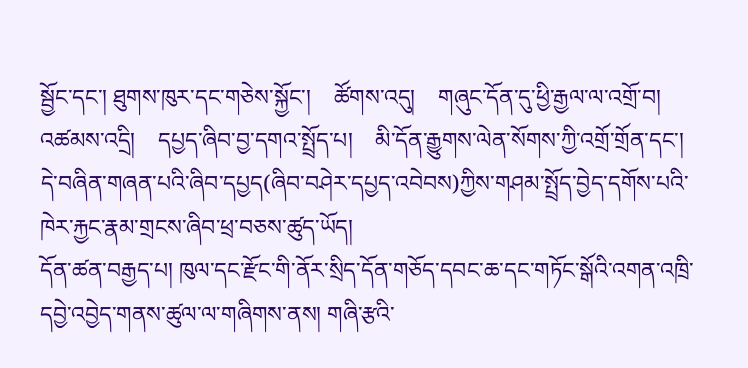སྦྱོང་དང་། ཐུགས་ཁུར་དང་གཅེས་སྐྱོང་།    ཚོགས་འདུ།    གཞུང་དོན་དུ་ཕྱི་རྒྱལ་ལ་འགྲོ་བ། འཚམས་འདྲི།    དཔྱད་ཞིབ་བྱ་དགའ་སྤྲོད་པ།    མི་དོན་རྒྱུགས་ལེན་སོགས་ཀྱི་འགྲོ་གྲོན་དང་།    དེ་བཞིན་གཞན་པའི་ཞིབ་དཔྱད(ཞིབ་བཤེར་དཔྱད་འབེབས)ཀྱིས་གཤམ་སྤྲོད་བྱེད་དགོས་པའི་ཁེར་རྐྱང་རྣམ་གྲངས་ཞིབ་ཕྲ་བཅས་ཚུད་ཡོད།
དོན་ཚན་བརྒྱད་པ། ཁུལ་དང་རྫོང་གི་ནོར་སྲིད་དོན་གཅོད་དབང་ཆ་དང་གཏོང་སྒོའི་འགན་འཁྲི་དབྱེ་འབྱེད་གནས་ཚུལ་ལ་གཞིགས་ནས། གཞི་རྩའི་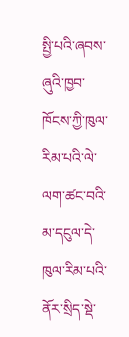སྤྱི་པའི་ཞབས་ཞུའི་ཁྱབ་ཁོངས་ཀྱི་ཁུལ་རིམ་པའི་ལེ་ལག་ཚང་བའི་མ་དངུལ་དེ་ཁུལ་རིམ་པའི་ནོར་སྲིད་སྡེ་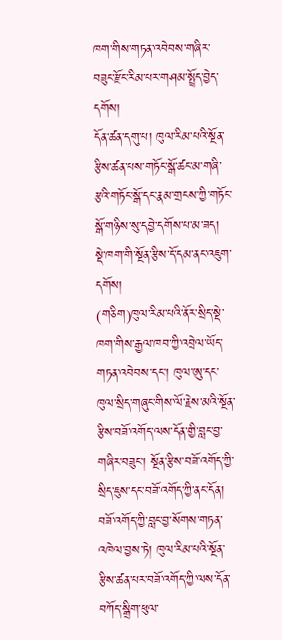ཁག་གིས་གཏན་འབེབས་གཞིར་བཟུང་རྫོང་རིམ་པར་གཤམ་སྤྲོད་བྱེད་དགོས།
དོན་ཚན་དགུ་པ། ཁུལ་རིམ་པའི་སྔོན་རྩིས་ཚན་པས་གཏོང་སྒོ་ཚང་མ་གཞི་རྩའི་གཏོང་སྒོ་དང་རྣམ་གྲངས་ཀྱི་གཏོང་སྒོ་གཉིས་སུ་དབྱེ་དགོས་པ་མ་ཟད། སྡེ་ཁག་གི་སྔོན་རྩིས་དོ་དམ་ནང་འཇུག་དགོས།
(གཅིག)ཁུལ་རིམ་པའི་ནོར་སྲིད་སྡེ་ཁག་གིས་རྒྱལ་ཁབ་ཀྱི་འབྲེལ་ཡོད་གཏན་འབེབས་དང་། ཁུལ་ཨུ་དང་ཁུལ་སྲིད་གཞུང་གིས་ལོ་རྗེས་མའི་སྔོན་རྩིས་བཟོ་འགོད་ལས་དོན་གྱི་བླང་བྱ་གཞིར་བཟུང་། སྔོན་རྩིས་བཟོ་འགོད་ཀྱི་སྲིད་ཇུས་དང་བཟོ་འགོད་ཀྱི་ནང་དོན། བཟོ་འགོད་ཀྱི་བླང་བྱ་སོགས་གཏན་འཁེལ་བྱས་ཏེ། ཁུལ་རིམ་པའི་སྔོན་རྩིས་ཚན་པར་བཟོ་འགོད་ཀྱི་ལས་དོན་བཀོད་སྒྲིག་ཕུལ་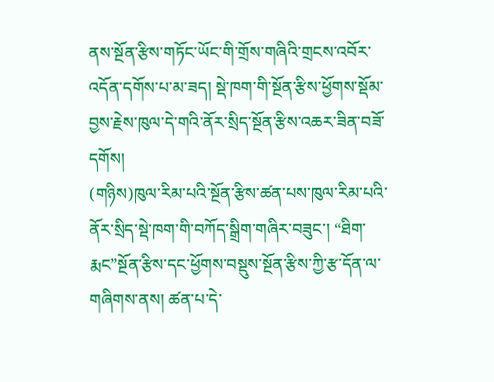ནས་སྔོན་རྩིས་གཏོང་ཡོང་གི་གྲོས་གཞིའི་གྲངས་འབོར་འདོན་དགོས་པ་མ་ཟད། སྡེ་ཁག་གི་སྔོན་རྩིས་ཕྱོགས་སྡོམ་བྱས་རྗེས་ཁུལ་དེ་གའི་ནོར་སྲིད་སྔོན་རྩིས་འཆར་ཟིན་བཟོ་དགོས།
(གཉིས)ཁུལ་རིམ་པའི་སྔོན་རྩིས་ཚན་པས་ཁུལ་རིམ་པའི་ནོར་སྲིད་སྡེ་ཁག་གི་བཀོད་སྒྲིག་གཞིར་བཟུང་། “ཐིག་རྨང”སྔོན་རྩིས་དང་ཕྱོགས་བསྡུས་སྔོན་རྩིས་ཀྱི་རྩ་དོན་ལ་གཞིགས་ནས། ཚན་པ་དེ་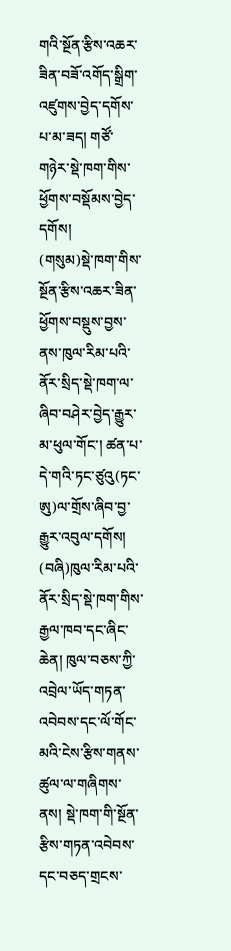གའི་སྔོན་རྩིས་འཆར་ཟིན་བཟོ་འགོད་སྒྲིག་འཛུགས་བྱེད་དགོས་པ་མ་ཟད། གཙོ་གཉེར་སྡེ་ཁག་གིས་ཕྱོགས་བསྡོམས་བྱེད་དགོས།
(གསུམ)སྡེ་ཁག་གིས་སྔོན་རྩིས་འཆར་ཟིན་ཕྱོགས་བསྡུས་བྱས་ནས་ཁུལ་རིམ་པའི་ནོར་སྲིད་སྡེ་ཁག་ལ་ཞིབ་བཤེར་བྱེད་རྒྱུར་མ་ཕུལ་གོང་། ཚན་པ་དེ་གའི་ཏང་ཙུའུ(ཏང་ཨུ)ལ་གྲོས་ཞིབ་བྱ་རྒྱུར་འབུལ་དགོས།
(བཞི)ཁུལ་རིམ་པའི་ནོར་སྲིད་སྡེ་ཁག་གིས་རྒྱལ་ཁབ་དང་ཞིང་ཆེན། ཁུལ་བཅས་ཀྱི་འབྲེལ་ཡོད་གཏན་འབེབས་དང་ལོ་གོང་མའི་ངེས་རྩིས་གནས་ཚུལ་ལ་གཞིགས་ནས། སྡེ་ཁག་གི་སྔོན་རྩིས་གཏན་འབེབས་དང་བཅད་གྲངས་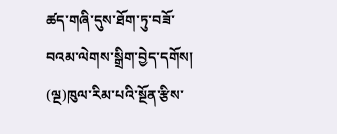ཚད་གཞི་དུས་ཐོག་ཏུ་བཟོ་བའམ་ལེགས་སྒྲིག་བྱེད་དགོས།
(ལྔ)ཁུལ་རིམ་པའི་སྔོན་རྩིས་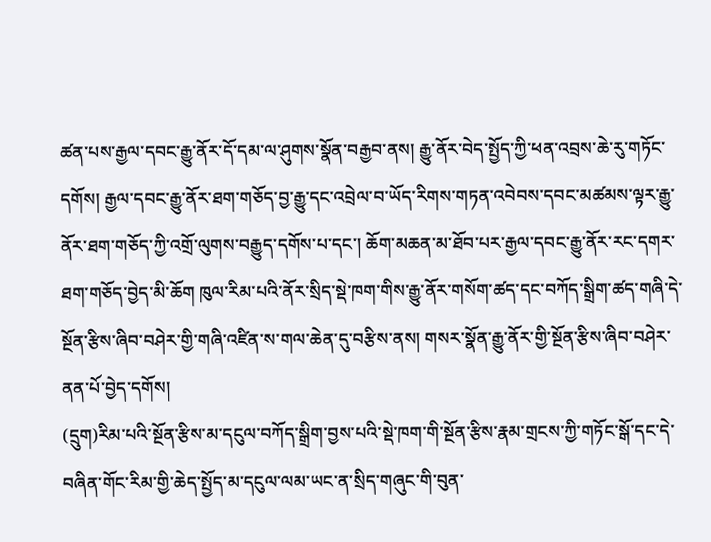ཚན་པས་རྒྱལ་དབང་རྒྱུ་ནོར་དོ་དམ་ལ་ཤུགས་སྣོན་བརྒྱབ་ནས། རྒྱུ་ནོར་བེད་སྤྱོད་ཀྱི་ཕན་འབྲས་ཆེ་རུ་གཏོང་དགོས། རྒྱལ་དབང་རྒྱུ་ནོར་ཐག་གཅོད་བྱ་རྒྱུ་དང་འབྲེལ་བ་ཡོད་རིགས་གཏན་འབེབས་དབང་མཚམས་ལྟར་རྒྱུ་ནོར་ཐག་གཅོད་ཀྱི་འགྲོ་ལུགས་བརྒྱུད་དགོས་པ་དང་། ཆོག་མཆན་མ་ཐོབ་པར་རྒྱལ་དབང་རྒྱུ་ནོར་རང་དགར་ཐག་གཅོད་བྱེད་མི་ཆོག ཁུལ་རིམ་པའི་ནོར་སྲིད་སྡེ་ཁག་གིས་རྒྱུ་ནོར་གསོག་ཚད་དང་བཀོད་སྒྲིག་ཚད་གཞི་དེ་སྔོན་རྩིས་ཞིབ་བཤེར་གྱི་གཞི་འཛིན་ས་གལ་ཆེན་དུ་བརྩིས་ནས། གསར་སྣོན་རྒྱུ་ནོར་གྱི་སྔོན་རྩིས་ཞིབ་བཤེར་ནན་པོ་བྱེད་དགོས།
(དྲུག)རིམ་པའི་སྔོན་རྩིས་མ་དངུལ་བཀོད་སྒྲིག་བྱས་པའི་སྡེ་ཁག་གི་སྔོན་རྩིས་རྣམ་གྲངས་ཀྱི་གཏོང་སྒོ་དང་དེ་བཞིན་གོང་རིམ་གྱི་ཆེད་སྤྱོད་མ་དངུལ་ལམ་ཡང་ན་སྲིད་གཞུང་གི་བུན་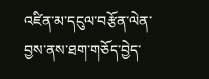འཛིན་མ་དངུལ་བརྩོན་ལེན་བྱས་ནས་ཐག་གཅོད་བྱེད་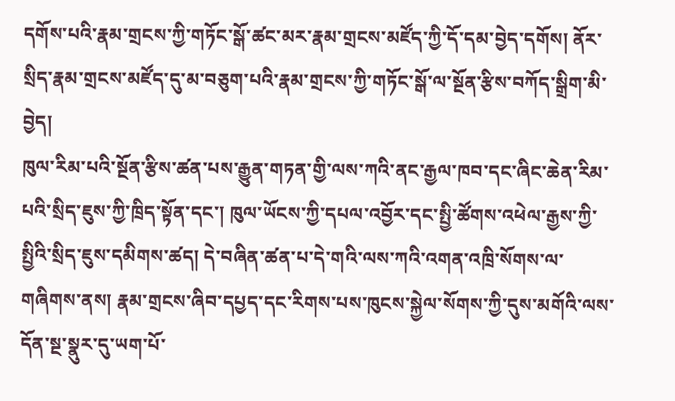དགོས་པའི་རྣམ་གྲངས་ཀྱི་གཏོང་སྒོ་ཚང་མར་རྣམ་གྲངས་མཛོད་ཀྱི་དོ་དམ་བྱེད་དགོས། ནོར་སྲིད་རྣམ་གྲངས་མཛོད་དུ་མ་བཅུག་པའི་རྣམ་གྲངས་ཀྱི་གཏོང་སྒོ་ལ་སྔོན་རྩིས་བཀོད་སྒྲིག་མི་བྱེད།
ཁུལ་རིམ་པའི་སྔོན་རྩིས་ཚན་པས་རྒྱུན་གཏན་གྱི་ལས་ཀའི་ནང་རྒྱལ་ཁབ་དང་ཞིང་ཆེན་རིམ་པའི་སྲིད་ཇུས་ཀྱི་ཁྲིད་སྟོན་དང་། ཁུལ་ཡོངས་ཀྱི་དཔལ་འབྱོར་དང་སྤྱི་ཚོགས་འཕེལ་རྒྱས་ཀྱི་སྤྱིའི་སྲིད་ཇུས་དམིགས་ཚད། དེ་བཞིན་ཚན་པ་དེ་གའི་ལས་ཀའི་འགན་འཁྲི་སོགས་ལ་གཞིགས་ནས། རྣམ་གྲངས་ཞིབ་དཔྱད་དང་རིགས་པས་ཁུངས་སྐྱེལ་སོགས་ཀྱི་དུས་མགོའི་ལས་དོན་སྔ་སྣུར་དུ་ཡག་པོ་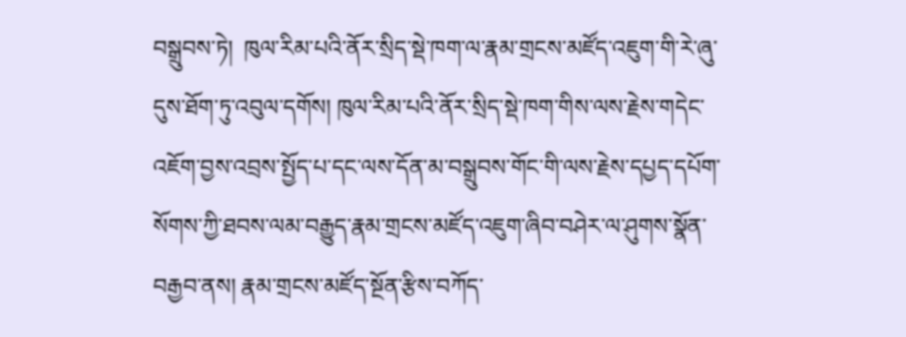བསྒྲུབས་ཏེ།  ཁུལ་རིམ་པའི་ནོར་སྲིད་སྡེ་ཁག་ལ་རྣམ་གྲངས་མཛོད་འཇུག་གི་རེ་ཞུ་དུས་ཐོག་ཏུ་འབུལ་དགོས། ཁུལ་རིམ་པའི་ནོར་སྲིད་སྡེ་ཁག་གིས་ལས་རྗེས་གདེང་འཇོག་བྱས་འབྲས་སྤྱོད་པ་དང་ལས་དོན་མ་བསྒྲུབས་གོང་གི་ལས་རྗེས་དཔྱད་དཔོག་སོགས་ཀྱི་ཐབས་ལམ་བརྒྱུད་རྣམ་གྲངས་མཛོད་འཇུག་ཞིབ་བཤེར་ལ་ཤུགས་སྣོན་བརྒྱབ་ནས། རྣམ་གྲངས་མཛོད་སྔོན་རྩིས་བཀོད་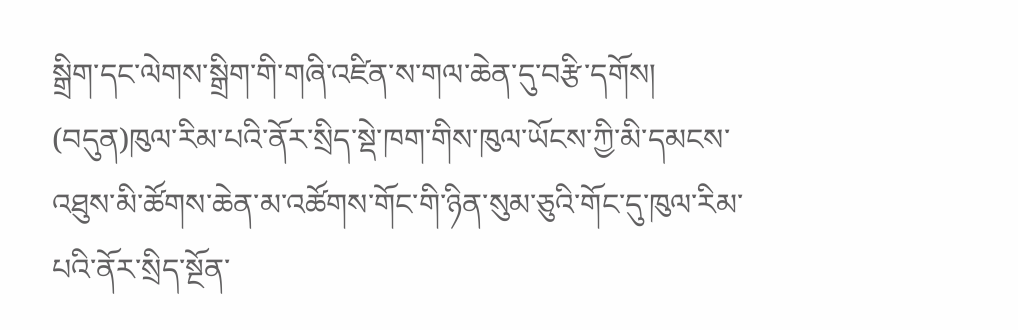སྒྲིག་དང་ལེགས་སྒྲིག་གི་གཞི་འཛིན་ས་གལ་ཆེན་དུ་བརྩི་དགོས།
(བདུན)ཁུལ་རིམ་པའི་ནོར་སྲིད་སྡེ་ཁག་གིས་ཁུལ་ཡོངས་ཀྱི་མི་དམངས་འཐུས་མི་ཚོགས་ཆེན་མ་འཚོགས་གོང་གི་ཉིན་སུམ་ཅུའི་གོང་དུ་ཁུལ་རིམ་པའི་ནོར་སྲིད་སྔོན་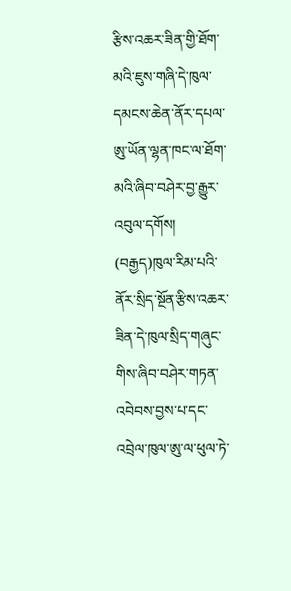རྩིས་འཆར་ཟིན་གྱི་ཐོག་མའི་ཇུས་གཞི་དེ་ཁུལ་དམངས་ཆེན་ནོར་དཔལ་ཨུ་ཡོན་ལྷན་ཁང་ལ་ཐོག་མའི་ཞིབ་བཤེར་བྱ་རྒྱུར་འབུལ་དགོས།
(བརྒྱད)ཁུལ་རིམ་པའི་ནོར་སྲིད་སྔོན་རྩིས་འཆར་ཟིན་དེ་ཁུལ་སྲིད་གཞུང་གིས་ཞིབ་བཤེར་གཏན་འབེབས་བྱས་པ་དང་འབྲེལ་ཁུལ་ཨུ་ལ་ཕུལ་ཏེ་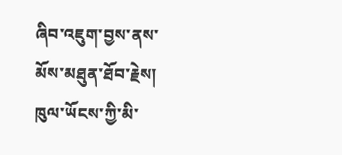ཞིབ་འཇུག་བྱས་ནས་མོས་མཐུན་ཐོབ་རྗེས། ཁུལ་ཡོངས་ཀྱི་མི་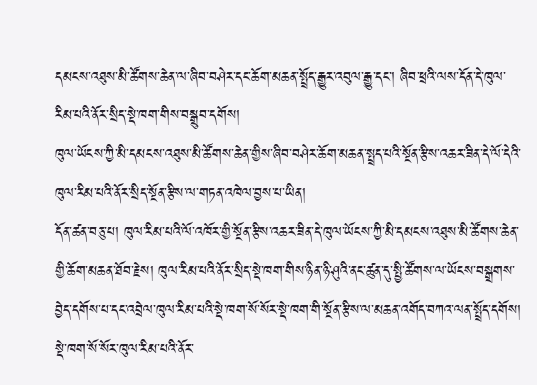དམངས་འཐུས་མི་ཚོགས་ཆེན་ལ་ཞིབ་བཤེར་དང་ཆོག་མཆན་སྤྲོད་རྒྱུར་འབུལ་རྒྱུ་དང་། ཞིབ་ཕྲའི་ལས་དོན་དེ་ཁུལ་རིམ་པའི་ནོར་སྲིད་སྡེ་ཁག་གིས་བསྒྲུབ་དགོས།
ཁུལ་ཡོངས་ཀྱི་མི་དམངས་འཐུས་མི་ཚོགས་ཆེན་གྱིས་ཞིབ་བཤེར་ཆོག་མཆན་སྤྲད་པའི་སྔོན་རྩིས་འཆར་ཟིན་དེ་ལོ་དེའི་ཁུལ་རིམ་པའི་ནོར་སྲིད་སྔོན་རྩིས་ལ་གཏན་འཁེལ་བྱས་པ་ཡིན།
དོན་ཚན་བཅུ་པ། ཁུལ་རིམ་པའི་ལོ་འཁོར་གྱི་སྔོན་རྩིས་འཆར་ཟིན་དེ་ཁུལ་ཡོངས་ཀྱི་མི་དམངས་འཐུས་མི་ཚོགས་ཆེན་གྱི་ཆོག་མཆན་ཐོབ་རྗེས། ཁུལ་རིམ་པའི་ནོར་སྲིད་སྡེ་ཁག་གིས་ཉིན་ཉི་ཤུའི་ནང་ཚུན་དུ་སྤྱི་ཚོགས་ལ་ཡོངས་བསྒྲགས་བྱེད་དགོས་པ་དང་འབྲེལ་ཁུལ་རིམ་པའི་སྡེ་ཁག་སོ་སོར་སྡེ་ཁག་གི་སྔོན་རྩིས་ལ་མཆན་འགོད་བཀའ་ལན་སྤྲོད་དགོས། སྡེ་ཁག་སོ་སོར་ཁུལ་རིམ་པའི་ནོར་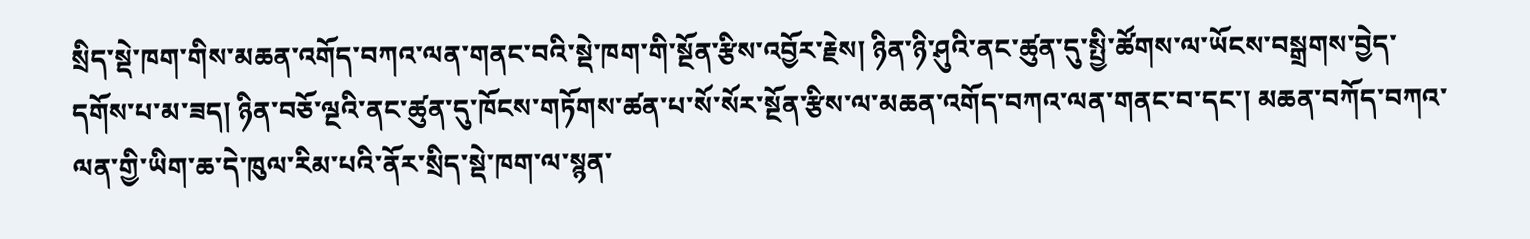སྲིད་སྡེ་ཁག་གིས་མཆན་འགོད་བཀའ་ལན་གནང་བའི་སྡེ་ཁག་གི་སྔོན་རྩིས་འབྱོར་རྗེས། ཉིན་ཉི་ཤུའི་ནང་ཚུན་དུ་སྤྱི་ཚོགས་ལ་ཡོངས་བསྒྲགས་བྱེད་དགོས་པ་མ་ཟད། ཉིན་བཅོ་ལྔའི་ནང་ཚུན་དུ་ཁོངས་གཏོགས་ཚན་པ་སོ་སོར་སྔོན་རྩིས་ལ་མཆན་འགོད་བཀའ་ལན་གནང་བ་དང་། མཆན་བཀོད་བཀའ་ལན་གྱི་ཡིག་ཆ་དེ་ཁུལ་རིམ་པའི་ནོར་སྲིད་སྡེ་ཁག་ལ་སྙན་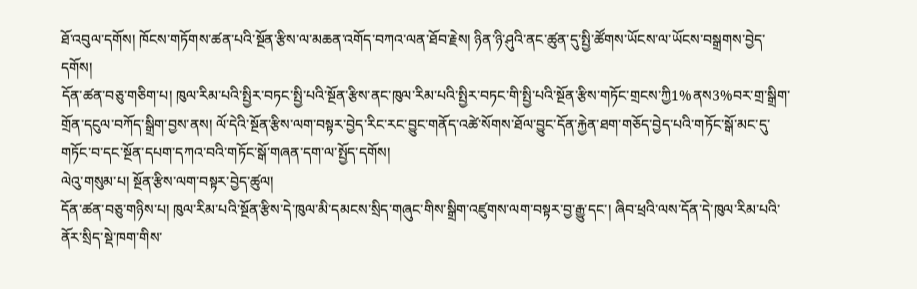ཐོ་འབུལ་དགོས། ཁོངས་གཏོགས་ཚན་པའི་སྔོན་རྩིས་ལ་མཆན་འགོད་བཀའ་ལན་ཐོབ་རྗེས། ཉིན་ཉི་ཤུའི་ནང་ཚུན་དུ་སྤྱི་ཚོགས་ཡོངས་ལ་ཡོངས་བསྒྲགས་བྱེད་དགོས།
དོན་ཚན་བཅུ་གཅིག་པ། ཁུལ་རིམ་པའི་སྤྱིར་བཏང་སྤྱི་པའི་སྔོན་རྩིས་ནང་ཁུལ་རིམ་པའི་སྤྱིར་བཏང་གི་སྤྱི་པའི་སྔོན་རྩིས་གཏོང་གྲངས་ཀྱི1%ནས3%བར་གྲ་སྒྲིག་གྲོན་དངུལ་བཀོད་སྒྲིག་བྱས་ནས། ལོ་དེའི་སྔོན་རྩིས་ལག་བསྟར་བྱེད་རིང་རང་བྱུང་གནོད་འཚེ་སོགས་ཐོལ་བྱུང་དོན་རྐྱེན་ཐག་གཅོད་བྱེད་པའི་གཏོང་སྒོ་མང་དུ་གཏོང་བ་དང་སྔོན་དཔག་དཀའ་བའི་གཏོང་སྒོ་གཞན་དག་ལ་སྤྱོད་དགོས།
ལེའུ་གསུམ་པ། སྔོན་རྩིས་ལག་བསྟར་བྱེད་ཚུལ།
དོན་ཚན་བཅུ་གཉིས་པ། ཁུལ་རིམ་པའི་སྔོན་རྩིས་དེ་ཁུལ་མི་དམངས་སྲིད་གཞུང་གིས་སྒྲིག་འཛུགས་ལག་བསྟར་བྱ་རྒྱུ་དང་། ཞིབ་ཕྲའི་ལས་དོན་དེ་ཁུལ་རིམ་པའི་ནོར་སྲིད་སྡེ་ཁག་གིས་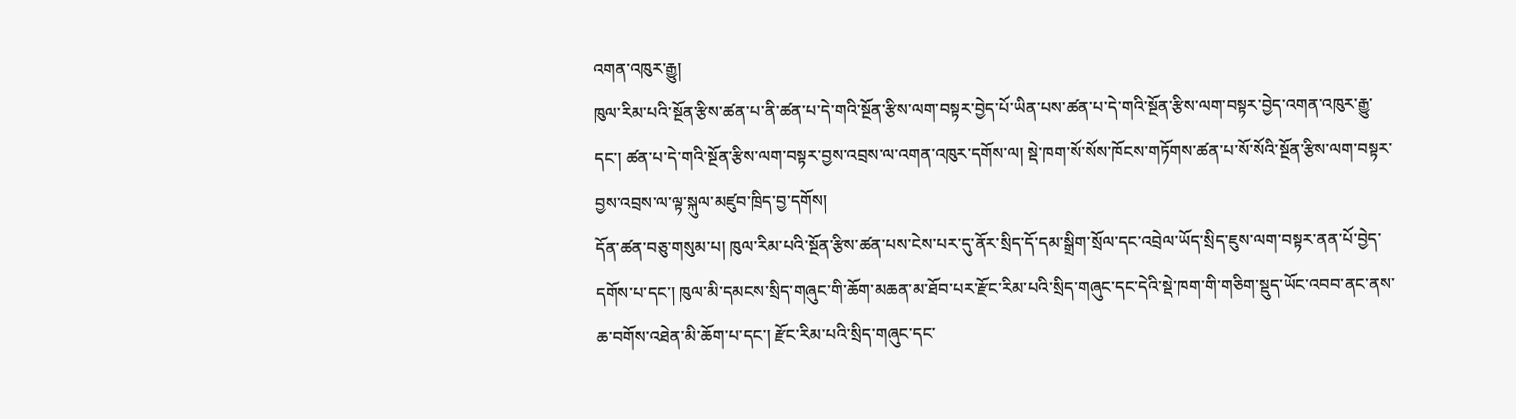འགན་འཁུར་རྒྱུ།
ཁུལ་རིམ་པའི་སྔོན་རྩིས་ཚན་པ་ནི་ཚན་པ་དེ་གའི་སྔོན་རྩིས་ལག་བསྟར་བྱེད་པོ་ཡིན་པས་ཚན་པ་དེ་གའི་སྔོན་རྩིས་ལག་བསྟར་བྱེད་འགན་འཁུར་རྒྱུ་དང་། ཚན་པ་དེ་གའི་སྔོན་རྩིས་ལག་བསྟར་བྱས་འབྲས་ལ་འགན་འཁུར་དགོས་ལ། སྡེ་ཁག་སོ་སོས་ཁོངས་གཏོགས་ཚན་པ་སོ་སོའི་སྔོན་རྩིས་ལག་བསྟར་བྱས་འབྲས་ལ་ལྟ་སྐུལ་མཛུབ་ཁྲིད་བྱ་དགོས།
དོན་ཚན་བཅུ་གསུམ་པ། ཁུལ་རིམ་པའི་སྔོན་རྩིས་ཚན་པས་ངེས་པར་དུ་ནོར་སྲིད་དོ་དམ་སྒྲིག་སྲོལ་དང་འབྲེལ་ཡོད་སྲིད་ཇུས་ལག་བསྟར་ནན་པོ་བྱེད་དགོས་པ་དང་། ཁུལ་མི་དམངས་སྲིད་གཞུང་གི་ཆོག་མཆན་མ་ཐོབ་པར་རྫོང་རིམ་པའི་སྲིད་གཞུང་དང་དེའི་སྡེ་ཁག་གི་གཅིག་སྡུད་ཡོང་འབབ་ནང་ནས་ཆ་བགོས་འཐེན་མི་ཆོག་པ་དང་། རྫོང་རིམ་པའི་སྲིད་གཞུང་དང་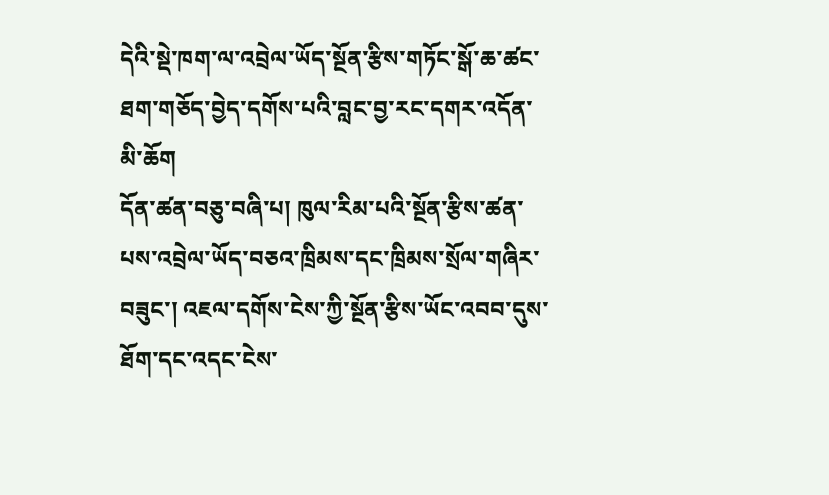དེའི་སྡེ་ཁག་ལ་འབྲེལ་ཡོད་སྔོན་རྩིས་གཏོང་སྒོ་ཆ་ཚང་ཐག་གཅོད་བྱེད་དགོས་པའི་བླང་བྱ་རང་དགར་འདོན་མི་ཆོག
དོན་ཚན་བཅུ་བཞི་པ། ཁུལ་རིམ་པའི་སྔོན་རྩིས་ཚན་པས་འབྲེལ་ཡོད་བཅའ་ཁྲིམས་དང་ཁྲིམས་སྲོལ་གཞིར་བཟུང་། འཇལ་དགོས་ངེས་ཀྱི་སྔོན་རྩིས་ཡོང་འབབ་དུས་ཐོག་དང་འདང་ངེས་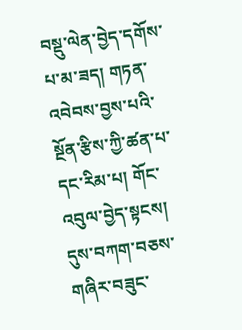བསྡུ་ལེན་བྱེད་དགོས་པ་མ་ཟད། གཏན་འབེབས་བྱས་པའི་སྔོན་རྩིས་ཀྱི་ཚན་པ་དང་རིམ་པ། གོང་འབུལ་བྱེད་སྟངས། དུས་བཀག་བཅས་གཞིར་བཟུང་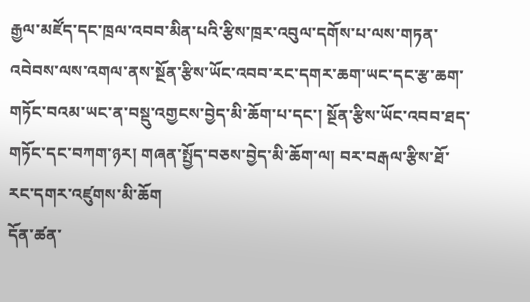རྒྱལ་མཛོད་དང་ཁྲལ་འབབ་མིན་པའི་རྩིས་ཁྲར་འབུལ་དགོས་པ་ལས་གཏན་འབེབས་ལས་འགལ་ནས་སྔོན་རྩིས་ཡོང་འབབ་རང་དགར་ཆག་ཡང་དང་རྩ་ཆག་གཏོང་བའམ་ཡང་ན་བསྡུ་འགྱངས་བྱེད་མི་ཆོག་པ་དང་། སྔོན་རྩིས་ཡོང་འབབ་ཐད་གཏོང་དང་བཀག་ཉར། གཞན་སྤྱོད་བཅས་བྱེད་མི་ཆོག་ལ། བར་བརྒལ་རྩིས་ཐོ་རང་དགར་འཛུགས་མི་ཆོག
དོན་ཚན་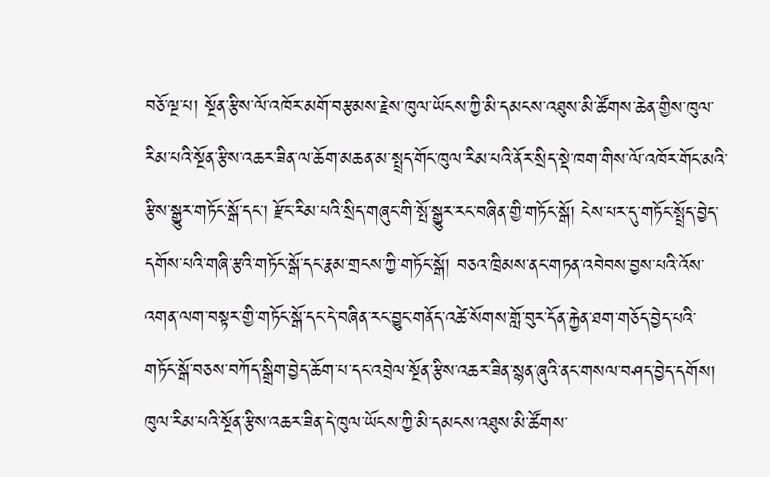བཅོ་ལྔ་པ། སྔོན་རྩིས་ལོ་འཁོར་མགོ་བརྩམས་རྗེས་ཁུལ་ཡོངས་ཀྱི་མི་དམངས་འཐུས་མི་ཚོགས་ཆེན་གྱིས་ཁུལ་རིམ་པའི་སྔོན་རྩིས་འཆར་ཟིན་ལ་ཆོག་མཆན་མ་སྤྲད་གོང་ཁུལ་རིམ་པའི་ནོར་སྲིད་སྡེ་ཁག་གིས་ལོ་འཁོར་གོང་མའི་རྩིས་སྒྱུར་གཏོང་སྒོ་དང་། རྫོང་རིམ་པའི་སྲིད་གཞུང་གི་སྤོ་སྒྱུར་རང་བཞིན་གྱི་གཏོང་སྒོ། ངེས་པར་དུ་གཏོང་སྤྲོད་བྱེད་དགོས་པའི་གཞི་རྩའི་གཏོང་སྒོ་དང་རྣམ་གྲངས་ཀྱི་གཏོང་སྒོ། བཅའ་ཁྲིམས་ནང་གཏན་འབེབས་བྱས་པའི་འོས་འགན་ལག་བསྟར་གྱི་གཏོང་སྒོ་དང་དེ་བཞིན་རང་བྱུང་གནོད་འཚེ་སོགས་གློ་བུར་དོན་རྐྱེན་ཐག་གཅོད་བྱེད་པའི་གཏོང་སྒོ་བཅས་བཀོད་སྒྲིག་བྱེད་ཆོག་པ་དང་འབྲེལ་སྔོན་རྩིས་འཆར་ཟིན་སྙན་ཞུའི་ནང་གསལ་བཤད་བྱེད་དགོས།
ཁུལ་རིམ་པའི་སྔོན་རྩིས་འཆར་ཟིན་དེ་ཁུལ་ཡོངས་ཀྱི་མི་དམངས་འཐུས་མི་ཚོགས་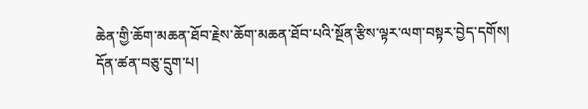ཆེན་གྱི་ཆོག་མཆན་ཐོབ་རྗེས་ཆོག་མཆན་ཐོབ་པའི་སྔོན་རྩིས་ལྟར་ལག་བསྟར་བྱེད་དགོས།
དོན་ཚན་བཅུ་དྲུག་པ།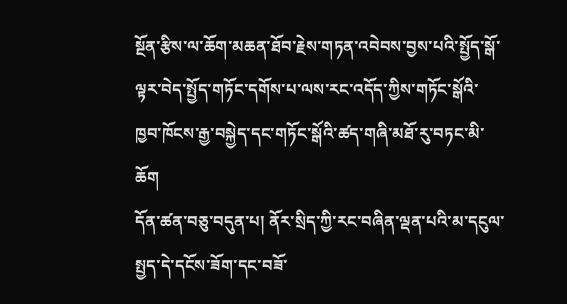སྔོན་རྩིས་ལ་ཆོག་མཆན་ཐོབ་རྗེས་གཏན་འབེབས་བྱས་པའི་སྤྱོད་སྒོ་ལྟར་བེད་སྤྱོད་གཏོང་དགོས་པ་ལས་རང་འདོད་ཀྱིས་གཏོང་སྒོའི་ཁྱབ་ཁོངས་རྒྱ་བསྐྱེད་དང་གཏོང་སྒོའི་ཚད་གཞི་མཐོ་རུ་བཏང་མི་ཆོག
དོན་ཚན་བཅུ་བདུན་པ། ནོར་སྲིད་ཀྱི་རང་བཞིན་ལྡན་པའི་མ་དངུལ་སྤྱད་དེ་དངོས་ཟོག་དང་བཟོ་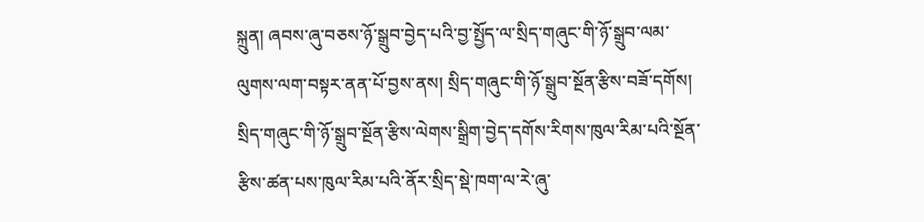སྐྲུན། ཞབས་ཞུ་བཅས་ཉོ་སྒྲུབ་བྱེད་པའི་བྱ་སྤྱོད་ལ་སྲིད་གཞུང་གི་ཉོ་སྒྲུབ་ལམ་ལུགས་ལག་བསྟར་ནན་པོ་བྱས་ནས། སྲིད་གཞུང་གི་ཉོ་སྒྲུབ་སྔོན་རྩིས་བཟོ་དགོས། སྲིད་གཞུང་གི་ཉོ་སྒྲུབ་སྔོན་རྩིས་ལེགས་སྒྲིག་བྱེད་དགོས་རིགས་ཁུལ་རིམ་པའི་སྔོན་རྩིས་ཚན་པས་ཁུལ་རིམ་པའི་ནོར་སྲིད་སྡེ་ཁག་ལ་རེ་ཞུ་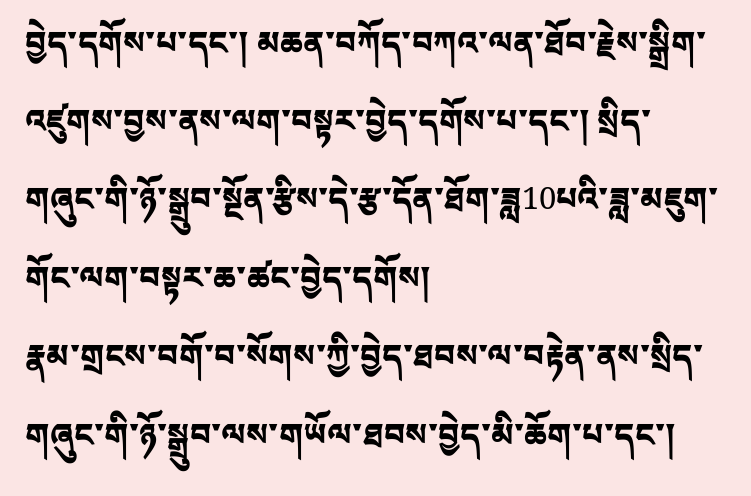བྱེད་དགོས་པ་དང་། མཆན་བཀོད་བཀའ་ལན་ཐོབ་རྗེས་སྒྲིག་འཛུགས་བྱས་ནས་ལག་བསྟར་བྱེད་དགོས་པ་དང་། སྲིད་གཞུང་གི་ཉོ་སྒྲུབ་སྔོན་རྩིས་དེ་རྩ་དོན་ཐོག་ཟླ10པའི་ཟླ་མཇུག་གོང་ལག་བསྟར་ཆ་ཚང་བྱེད་དགོས།
རྣམ་གྲངས་བགོ་བ་སོགས་ཀྱི་བྱེད་ཐབས་ལ་བརྟེན་ནས་སྲིད་གཞུང་གི་ཉོ་སྒྲུབ་ལས་གཡོལ་ཐབས་བྱེད་མི་ཆོག་པ་དང་།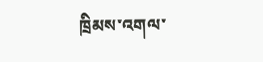ཁྲིམས་འགལ་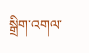སྒྲིག་འགལ་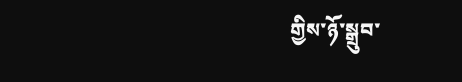གྱིས་ཉོ་སྒྲུབ་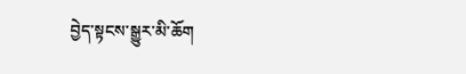བྱེད་སྟངས་སྒྱུར་མི་ཆོག